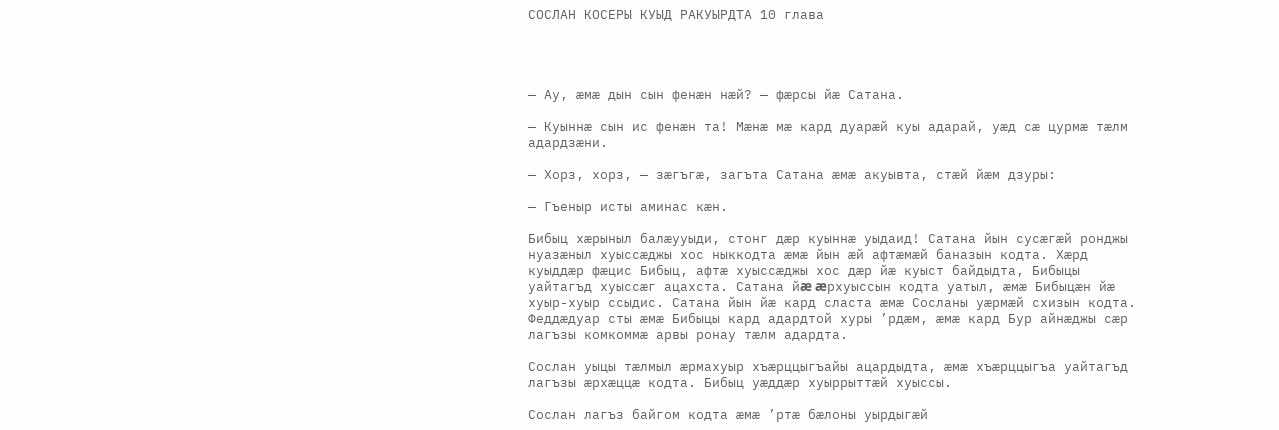СОСЛАН КОСЕРЫ КУЫД РАКУЫРДТА 10 глава




— Ау, æмæ дын сын фенæн нæй? — фæрсы йæ Сатана.

— Куыннæ сын ис фенæн та! Мæнæ мæ кард дуарæй куы адарай, уæд сæ цурмæ тæлм адардзæни.

— Хорз, хорз, — зæгъгæ, загъта Сатана æмæ акуывта, стæй йæм дзуры:

— Гъеныр исты аминас кæн.

Бибыц хæрыныл балæууыди, стонг дæр куыннæ уыдаид! Сатана йын сусæгæй ронджы нуазæныл хуыссæджы хос ныккодта æмæ йын æй афтæмæй баназын кодта. Хæрд куыддæр фæцис Бибыц, афтæ хуыссæджы хос дæр йæ куыст байдыдта, Бибыцы уайтагъд хуыссæг ацахста. Сатана йæ æрхуыссын кодта уатыл, æмæ Бибыцæн йæ хуыр-хуыр ссыдис. Сатана йын йæ кард сласта æмæ Сосланы уæрмæй схизын кодта. Феддæдуар сты æмæ Бибыцы кард адардтой хуры ’рдæм, æмæ кард Бур айнæджы сæр лагъзы комкоммæ арвы ронау тæлм адардта.

Сослан уыцы тæлмыл æрмахуыр хъæрццыгъайы ацардыдта, æмæ хъæрццыгъа уайтагъд лагъзы æрхæццæ кодта. Бибыц уæддæр хуыррыттæй хуыссы.

Сослан лагъз байгом кодта æмæ ’ртæ бæлоны уырдыгæй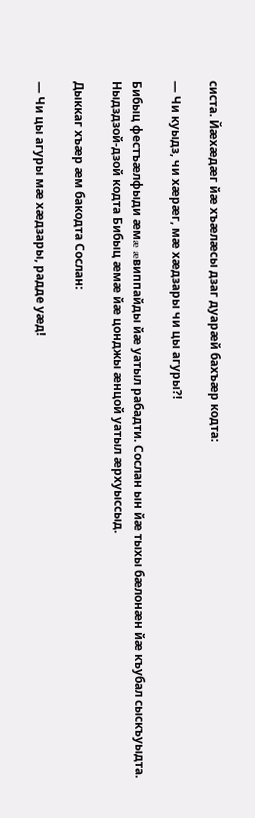систа. Йæхæдæг йæ хъæлæсы дзаг дуарæй бахъæр кодта:

— Чи куыдз, чи хæрæг, мæ хæдзары чи цы агуры?!

Бибыц фестъæлфыди æмæ æвиппайды йæ уатыл рабадти. Сослан ын йæ тыхы бæлонæн йæ къубал сыскъуыдта. Ныдздзой-дзой кодта Бибыц æмæ йæ цонджы æнцой уатыл æрхуыссыд.

Дыккаг хъæр æм бакодта Сослан:

— Чи цы агуры мæ хæдзары, радде уæд!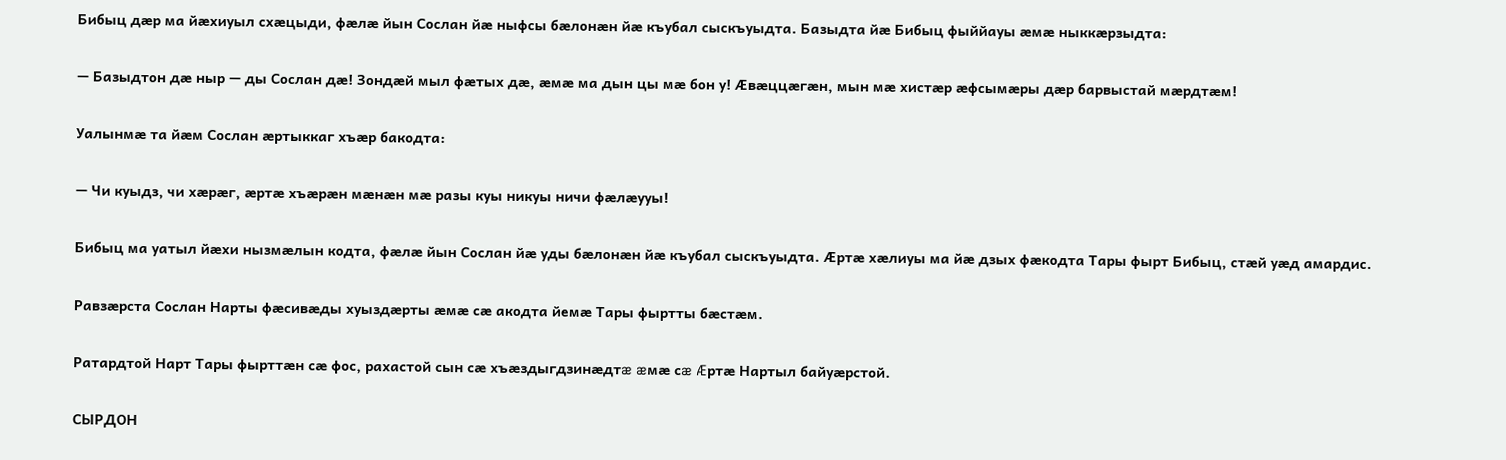Бибыц дæр ма йæхиуыл схæцыди, фæлæ йын Сослан йæ ныфсы бæлонæн йæ къубал сыскъуыдта. Базыдта йæ Бибыц фыййауы æмæ ныккæрзыдта:

— Базыдтон дæ ныр — ды Сослан дæ! Зондæй мыл фæтых дæ, æмæ ма дын цы мæ бон у! Æвæццæгæн, мын мæ хистæр æфсымæры дæр барвыстай мæрдтæм!

Уалынмæ та йæм Сослан æртыккаг хъæр бакодта:

— Чи куыдз, чи хæрæг, æртæ хъæрæн мæнæн мæ разы куы никуы ничи фæлæууы!

Бибыц ма уатыл йæхи нызмæлын кодта, фæлæ йын Сослан йæ уды бæлонæн йæ къубал сыскъуыдта. Æртæ хæлиуы ма йæ дзых фæкодта Тары фырт Бибыц, стæй уæд амардис.

Равзæрста Сослан Нарты фæсивæды хуыздæрты æмæ сæ акодта йемæ Тары фыртты бæстæм.

Ратардтой Нарт Тары фырттæн сæ фос, рахастой сын сæ хъæздыгдзинæдтæ æмæ сæ Æртæ Нартыл байуæрстой.

СЫРДОН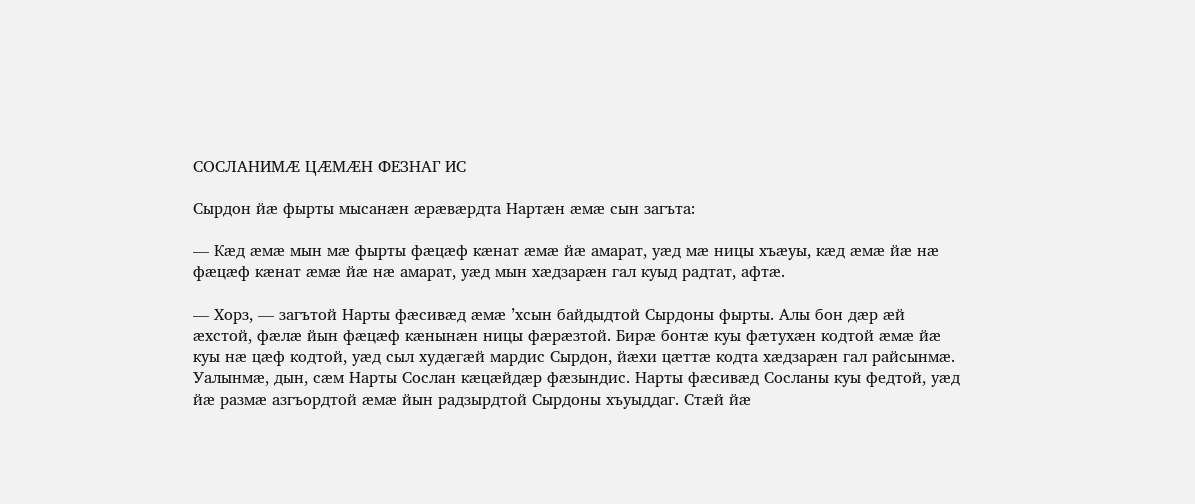СОСЛАНИМÆ ЦÆМÆН ФЕЗНАГ ИС

Сырдон йæ фырты мысанæн æрæвæрдта Нартæн æмæ сын загъта:

— Кæд æмæ мын мæ фырты фæцæф кæнат æмæ йæ амарат, уæд мæ ницы хъæуы, кæд æмæ йæ нæ фæцæф кæнат æмæ йæ нæ амарат, уæд мын хæдзарæн гал куыд радтат, афтæ.

— Хорз, — загътой Нарты фæсивæд æмæ ’хсын байдыдтой Сырдоны фырты. Алы бон дæр æй æхстой, фæлæ йын фæцæф кæнынæн ницы фæрæзтой. Бирæ бонтæ куы фæтухæн кодтой æмæ йæ куы нæ цæф кодтой, уæд сыл худæгæй мардис Сырдон, йæхи цæттæ кодта хæдзарæн гал райсынмæ. Уалынмæ, дын, сæм Нарты Сослан кæцæйдæр фæзындис. Нарты фæсивæд Сосланы куы федтой, уæд йæ размæ азгъордтой æмæ йын радзырдтой Сырдоны хъуыддаг. Стæй йæ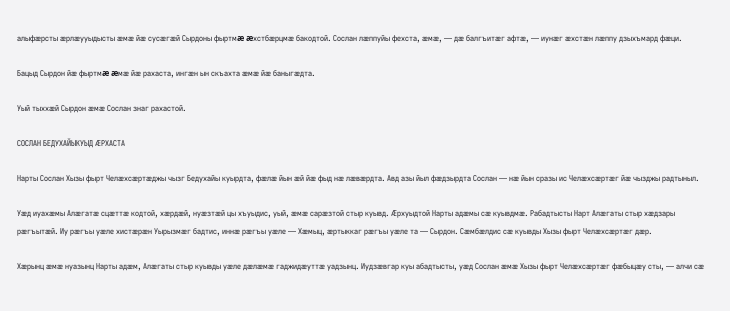алыфæрсты æрлæууыдысты æмæ йæ сусæгæй Сырдоны фыртмæ æхстбæрцмæ бакодтой. Сослан лæппуйы фехста, æмæ, — дæ балгъитæг афтæ, — иунæг æхстæн лæппу дзыхъмард фæци.

Бацыд Сырдон йæ фыртмæ æмæ йæ рахаста, ингæн ын скъахта æмæ йæ баныгæдта.

Уый тыххæй Сырдон æмæ Сослан знаг рахастой.

СОСЛАН БЕДУХАЙЫКУЫД ÆРХАСТА

Нарты Сослан Хызы фырт Челæхсæртæджы чызг Бедухайы куырдта, фæлæ йын æй йæ фыд нæ лæвæрдта. Авд азы йыл фæдзырдта Сослан — нæ йын сразы ис Челæхсæртæг йæ чызджы радтыныл.

Уæд иуахæмы Алæгатæ сцæттæ кодтой, хæрдæй, нуæзтæй цы хъуыдис, уый, æмæ сарæзтой стыр куывд. Æрхуыдтой Нарты адæмы сæ куывдмæ. Рабадтысты Нарт Алæгаты стыр хæдзары рæгъытæй. Иу рæгъы уæле хистæрæн Уырызмæг бадтис, иннæ рæгъы уæле — Хæмыц, æртыккаг рæгъы уæле та — Сырдон. Сæмбæлдис сæ куывды Хызы фырт Челæхсæртæг дæр.

Хæрынц æмæ нуазынц Нарты адæм, Алæгаты стыр куывды уæле дæлæмæ гаджидæуттæ уадзынц. Иудзæвгар куы абадтысты, уæд Сослан æмæ Хызы фырт Челæхсæртæг фæбыцæу сты, — алчи сæ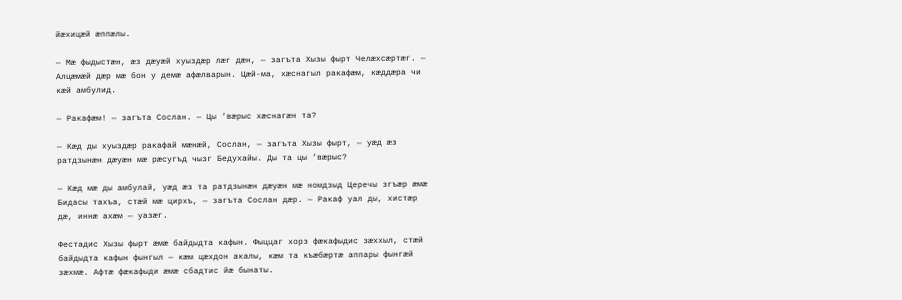йæхицæй æппæлы.

— Мæ фыдыстæн, æз дæуæй хуыздæр лæг дæн, — загъта Хызы фырт Челæхсæртæг. — Алцæмæй дæр мæ бон у демæ афæлварын. Цæй-ма, хæснагыл ракафæм, кæддæра чи кæй амбулид.

— Ракафæм! — загъта Сослан. — Цы ’вæрыс хæснагæн та?

— Кæд ды хуыздæр ракафай мæнæй, Сослан, — загъта Хызы фырт, — уæд æз ратдзынæн дæуæн мæ рæсугъд чызг Бедухайы. Ды та цы ’вæрыс?

— Кæд мæ ды амбулай, уæд æз та ратдзынæн дæуæн мæ номдзыд Церечы згъæр æмæ Бидасы тахъа, стæй мæ цирхъ, — загъта Сослан дæр. — Ракаф уал ды, хистæр дæ, иннæ ахæм — уазæг.

Фестадис Хызы фырт æмæ байдыдта кафын. Фыццаг хорз фæкафыдис зæххыл, стæй байдыдта кафын фынгыл — кæм цæхдон акалы, кæм та къæбæртæ аппары фынгæй зæхмæ. Афтæ фæкафыди æмæ сбадтис йæ бынаты.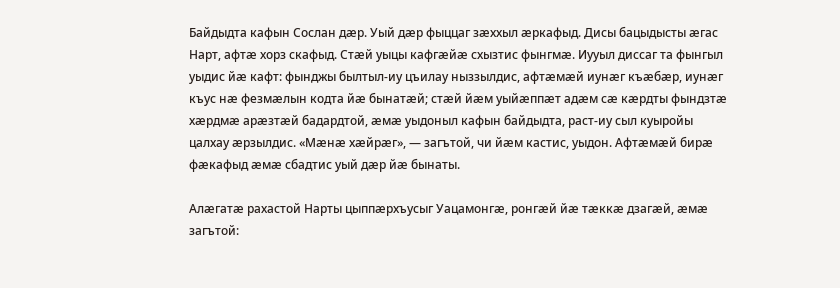Байдыдта кафын Сослан дæр. Уый дæр фыццаг зæххыл æркафыд. Дисы бацыдысты æгас Нарт, афтæ хорз скафыд. Стæй уыцы кафгæйæ схызтис фынгмæ. Иууыл диссаг та фынгыл уыдис йæ кафт: фынджы былтыл-иу цъилау ныззылдис, афтæмæй иунæг къæбæр, иунæг къус нæ фезмæлын кодта йæ бынатæй; стæй йæм уыйæппæт адæм сæ кæрдты фындзтæ хæрдмæ арæзтæй бадардтой, æмæ уыдоныл кафын байдыдта, раст-иу сыл куыройы цалхау æрзылдис. «Мæнæ хæйрæг», — загътой, чи йæм кастис, уыдон. Афтæмæй бирæ фæкафыд æмæ сбадтис уый дæр йæ бынаты.

Алæгатæ рахастой Нарты цыппæрхъусыг Уацамонгæ, ронгæй йæ тæккæ дзагæй, æмæ загътой: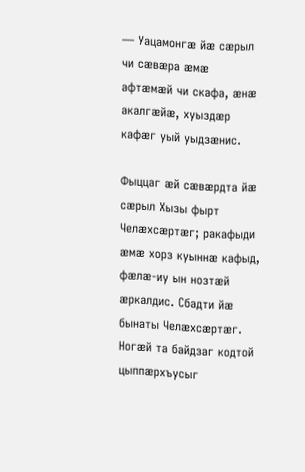— Уацамонгæ йæ сæрыл чи сæвæра æмæ афтæмæй чи скафа, æнæ акалгæйæ, хуыздæр кафæг уый уыдзæнис.

Фыццаг æй сæвæрдта йæ сæрыл Хызы фырт Челæхсæртæг; ракафыди æмæ хорз куыннæ кафыд, фæлæ-иу ын нозтæй æркалдис. Сбадти йæ бынаты Челæхсæртæг. Ногæй та байдзаг кодтой цыппæрхъусыг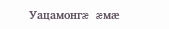Уацамонгæ æмæ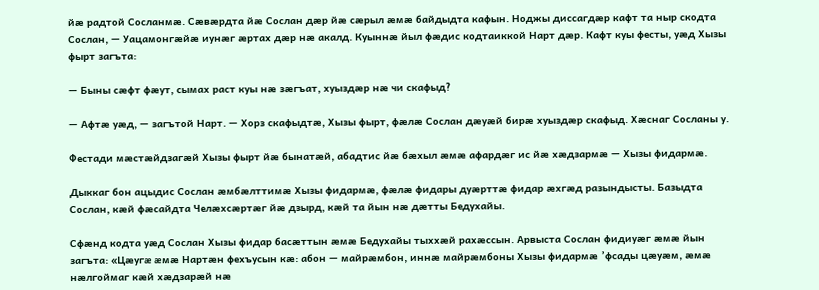йæ радтой Сосланмæ. Сæвæрдта йæ Сослан дæр йæ сæрыл æмæ байдыдта кафын. Ноджы диссагдæр кафт та ныр скодта Сослан, — Уацамонгæйæ иунæг æртах дæр нæ акалд. Куыннæ йыл фæдис кодтаиккой Нарт дæр. Кафт куы фесты, уæд Хызы фырт загъта:

— Быны сæфт фæут, сымах раст куы нæ зæгъат, хуыздæр нæ чи скафыд?

— Афтæ уæд, — загътой Нарт. — Хорз скафыдтæ, Хызы фырт, фæлæ Сослан дæуæй бирæ хуыздæр скафыд. Хæснаг Сосланы у.

Фестади мæстæйдзагæй Хызы фырт йæ бынатæй, абадтис йæ бæхыл æмæ афардæг ис йæ хæдзармæ — Хызы фидармæ.

Дыккаг бон ацыдис Сослан æмбæлттимæ Хызы фидармæ, фæлæ фидары дуæрттæ фидар æхгæд разындысты. Базыдта Сослан, кæй фæсайдта Челæхсæртæг йæ дзырд, кæй та йын нæ дæтты Бедухайы.

Сфæнд кодта уæд Сослан Хызы фидар басæттын æмæ Бедухайы тыххæй рахæссын. Арвыста Сослан фидиуæг æмæ йын загъта: «Цæугæ æмæ Нартæн фехъусын кæ: абон — майрæмбон, иннæ майрæмбоны Хызы фидармæ ’фсады цæуæм, æмæ нæлгоймаг кæй хæдзарæй нæ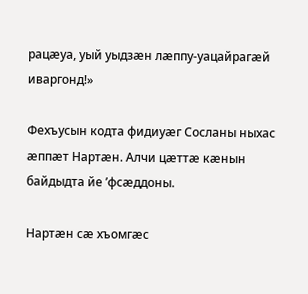рацæуа, уый уыдзæн лæппу-уацайрагæй иваргонд!»

Фехъусын кодта фидиуæг Сосланы ныхас æппæт Нартæн. Алчи цæттæ кæнын байдыдта йе ’фсæддоны.

Нартæн сæ хъомгæс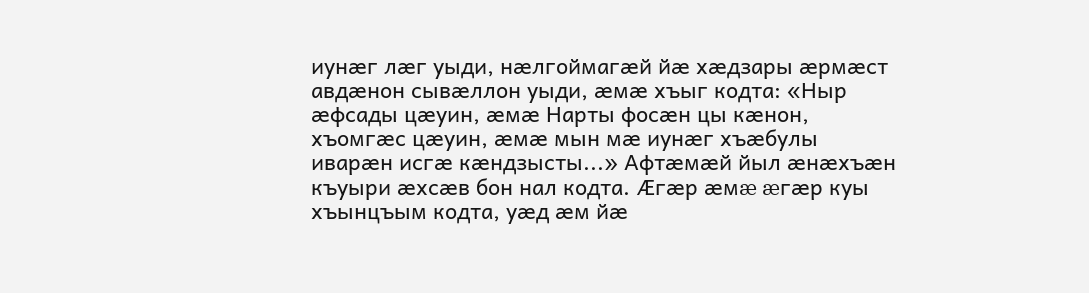иунæг лæг уыди, нæлгоймагæй йæ хæдзары æрмæст авдæнон сывæллон уыди, æмæ хъыг кодта: «Ныр æфсады цæуин, æмæ Нарты фосæн цы кæнон, хъомгæс цæуин, æмæ мын мæ иунæг хъæбулы иварæн исгæ кæндзысты...» Афтæмæй йыл æнæхъæн къуыри æхсæв бон нал кодта. Æгæр æмæ æгæр куы хъынцъым кодта, уæд æм йæ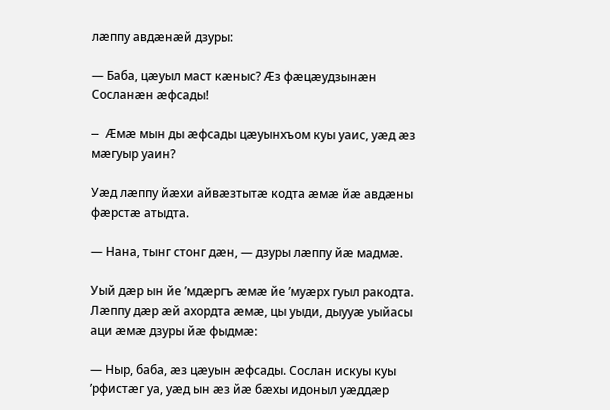лæппу авдæнæй дзуры:

— Баба, цæуыл маст кæныс? Æз фæцæудзынæн Сосланæн æфсады!

— Æмæ мын ды æфсады цæуынхъом куы уаис, уæд æз мæгуыр уаин?

Уæд лæппу йæхи айвæзтытæ кодта æмæ йæ авдæны фæрстæ атыдта.

— Нана, тынг стонг дæн, — дзуры лæппу йæ мадмæ.

Уый дæр ын йе ’мдæргъ æмæ йе ’муæрх гуыл ракодта. Лæппу дæр æй ахордта æмæ, цы уыди, дыууæ уыйасы аци æмæ дзуры йæ фыдмæ:

— Ныр, баба, æз цæуын æфсады. Сослан искуы куы ’рфистæг уа, уæд ын æз йæ бæхы идоныл уæддæр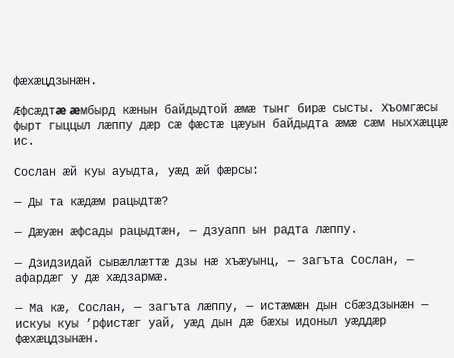фæхæцдзынæн.

Æфсæдтæ æмбырд кæнын байдыдтой æмæ тынг бирæ сысты. Хъомгæсы фырт гыццыл лæппу дæр сæ фæстæ цæуын байдыдта æмæ сæм ныххæццæ ис.

Сослан æй куы ауыдта, уæд æй фæрсы:

— Ды та кæдæм рацыдтæ?

— Дæуæн æфсады рацыдтæн, — дзуапп ын радта лæппу.

— Дзидзидай сывæллæттæ дзы нæ хъæуынц, — загъта Сослан, — афардæг у дæ хæдзармæ.

— Ма кæ, Сослан, — загъта лæппу, — истæмæн дын сбæздзынæн — искуы куы ’рфистæг уай, уæд дын дæ бæхы идоныл уæддæр фæхæцдзынæн.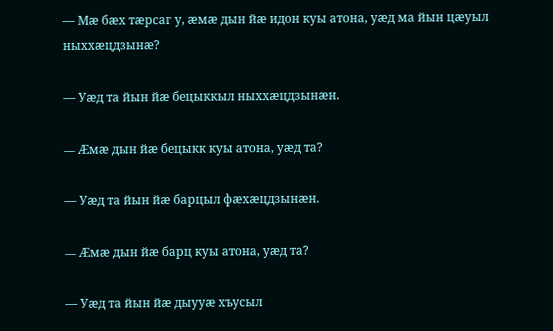— Мæ бæх тæрсаг у, æмæ дын йæ идон куы атона, уæд ма йын цæуыл ныххæцдзынæ?

— Уæд та йын йæ бецыккыл ныххæцдзынæн.

— Æмæ дын йæ бецыкк куы атона, уæд та?

— Уæд та йын йæ барцыл фæхæцдзынæн.

— Æмæ дын йæ барц куы атона, уæд та?

— Уæд та йын йæ дыууæ хъусыл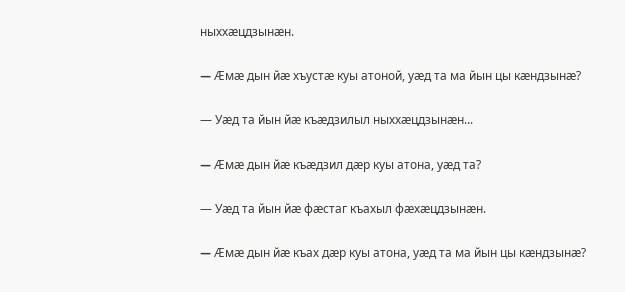ныххæцдзынæн.

— Æмæ дын йæ хъустæ куы атоной, уæд та ма йын цы кæндзынæ?

— Уæд та йын йæ къæдзилыл ныххæцдзынæн...

— Æмæ дын йæ къæдзил дæр куы атона, уæд та?

— Уæд та йын йæ фæстаг къахыл фæхæцдзынæн.

— Æмæ дын йæ къах дæр куы атона, уæд та ма йын цы кæндзынæ?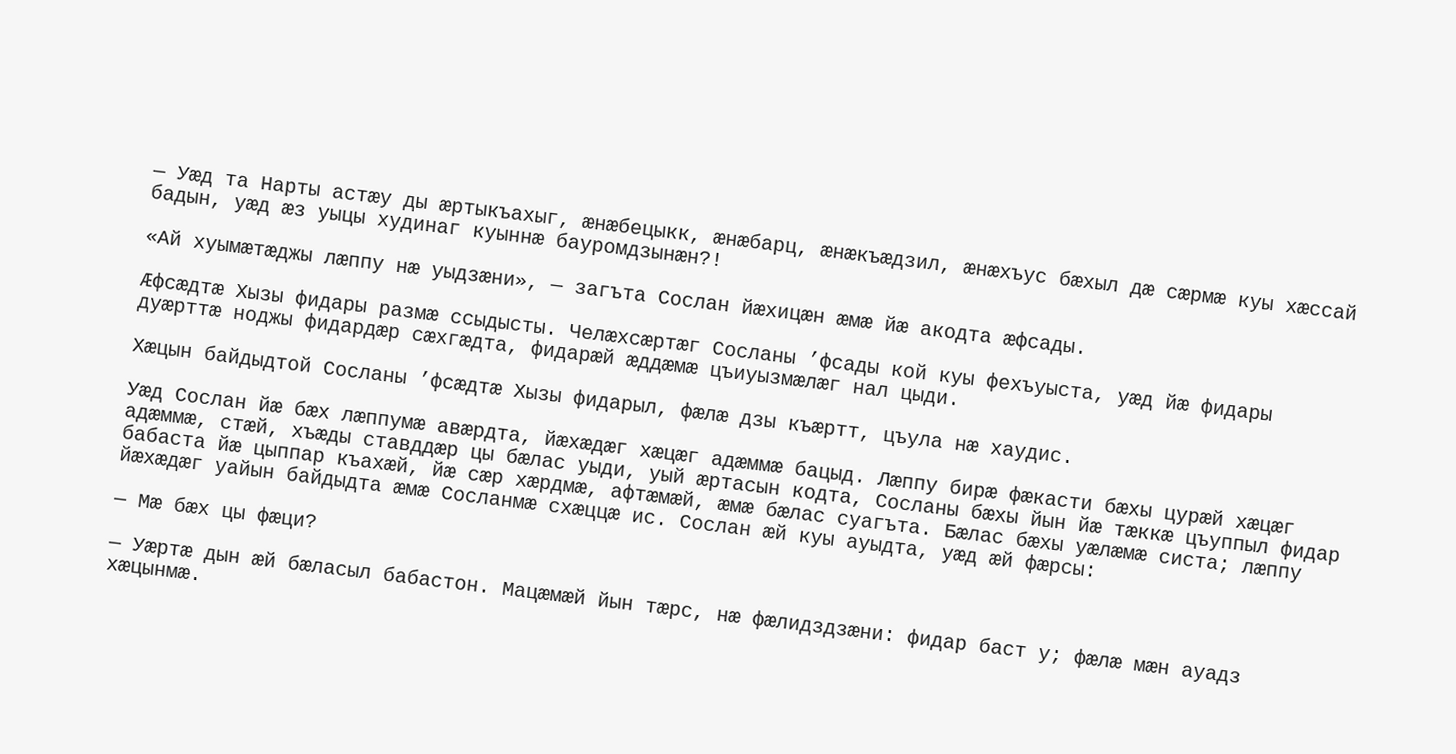— Уæд та Нарты астæу ды æртыкъахыг, æнæбецыкк, æнæбарц, æнæкъæдзил, æнæхъус бæхыл дæ сæрмæ куы хæссай бадын, уæд æз уыцы худинаг куыннæ бауромдзынæн?!

«Ай хуымæтæджы лæппу нæ уыдзæни», — загъта Сослан йæхицæн æмæ йæ акодта æфсады.

Æфсæдтæ Хызы фидары размæ ссыдысты. Челæхсæртæг Сосланы ’фсады кой куы фехъуыста, уæд йæ фидары дуæрттæ ноджы фидардæр сæхгæдта, фидарæй æддæмæ цъиуызмæлæг нал цыди.

Хæцын байдыдтой Сосланы ’фсæдтæ Хызы фидарыл, фæлæ дзы къæртт, цъула нæ хаудис.

Уæд Сослан йæ бæх лæппумæ авæрдта, йæхæдæг хæцæг адæммæ бацыд. Лæппу бирæ фæкасти бæхы цурæй хæцæг адæммæ, стæй, хъæды ставддæр цы бæлас уыди, уый æртасын кодта, Сосланы бæхы йын йæ тæккæ цъуппыл фидар бабаста йæ цыппар къахæй, йæ сæр хæрдмæ, афтæмæй, æмæ бæлас суагъта. Бæлас бæхы уæлæмæ систа; лæппу йæхæдæг уайын байдыдта æмæ Сосланмæ схæццæ ис. Сослан æй куы ауыдта, уæд æй фæрсы:

— Мæ бæх цы фæци?

— Уæртæ дын æй бæласыл бабастон. Мацæмæй йын тæрс, нæ фæлидздзæни: фидар баст у; фæлæ мæн ауадз хæцынмæ.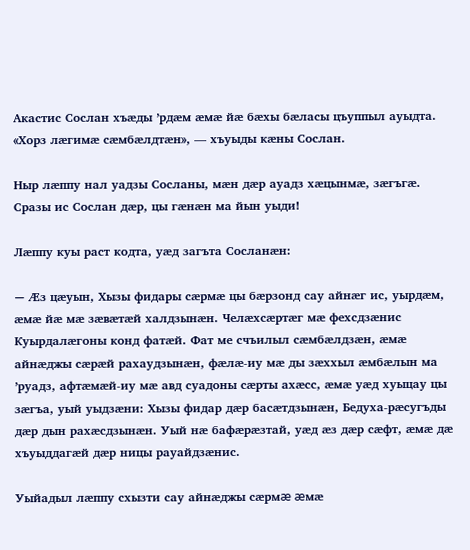Акастис Сослан хъæды ’рдæм æмæ йæ бæхы бæласы цъуппыл ауыдта. «Хорз лæгимæ сæмбæлдтæн», — хъуыды кæны Сослан.

Ныр лæппу нал уадзы Сосланы, мæн дæр ауадз хæцынмæ, зæгъгæ. Сразы ис Сослан дæр, цы гæнæн ма йын уыди!

Лæппу куы раст кодта, уæд загъта Сосланæн:

— Æз цæуын, Хызы фидары сæрмæ цы бæрзонд сау айнæг ис, уырдæм, æмæ йæ мæ зæвæтæй халдзынæн. Челæхсæртæг мæ фехсдзæнис Куырдалæгоны конд фатæй. Фат ме счъилыл сæмбæлдзæн, æмæ айнæджы сæрæй рахаудзынæн, фæлæ-иу мæ ды зæххыл æмбæлын ма ’руадз, афтæмæй-иу мæ авд суадоны сæрты ахæсс, æмæ уæд хуыцау цы зæгъа, уый уыдзæни: Хызы фидар дæр басæтдзынæн, Бедуха-рæсугъды дæр дын рахæсдзынæн. Уый нæ бафæрæзтай, уæд æз дæр сæфт, æмæ дæ хъуыддагæй дæр ницы рауайдзæнис.

Уыйадыл лæппу схызти сау айнæджы сæрмæ æмæ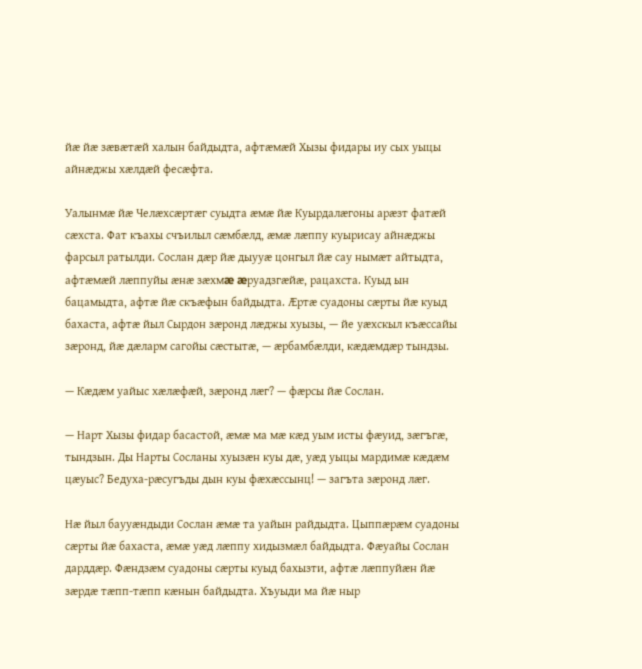йæ йæ зæвæтæй халын байдыдта, афтæмæй Хызы фидары иу сых уыцы айнæджы хæлдæй фесæфта.

Уалынмæ йæ Челæхсæртæг суыдта æмæ йæ Куырдалæгоны арæзт фатæй сæхста. Фат къахы счъилыл сæмбæлд, æмæ лæппу куырисау айнæджы фарсыл ратылди. Сослан дæр йæ дыууæ цонгыл йæ сау нымæт айтыдта, афтæмæй лæппуйы æнæ зæхмæ æруадзгæйæ, рацахста. Куыд ын бацамыдта, афтæ йæ скъæфын байдыдта. Æртæ суадоны сæрты йæ куыд бахаста, афтæ йыл Сырдон зæронд лæджы хуызы, — йе уæхскыл къæссайы зæронд, йæ дæларм сагойы сæстытæ, — æрбамбæлди, кæдæмдæр тындзы.

— Кæдæм уайыс хæлæфæй, зæронд лæг? — фæрсы йæ Сослан.

— Нарт Хызы фидар басастой, æмæ ма мæ кæд уым исты фæуид, зæгъгæ, тындзын. Ды Нарты Сосланы хуызæн куы дæ, уæд уыцы мардимæ кæдæм цæуыс? Бедуха-рæсугъды дын куы фæхæссынц! — загъта зæронд лæг.

Нæ йыл баууæндыди Сослан æмæ та уайын райдыдта. Цыппæрæм суадоны сæрты йæ бахаста, æмæ уæд лæппу хидызмæл байдыдта. Фæуайы Сослан дарддæр. Фæндзæм суадоны сæрты куыд бахызти, афтæ лæппуйæн йæ зæрдæ тæпп-тæпп кæнын байдыдта. Хъуыди ма йæ ныр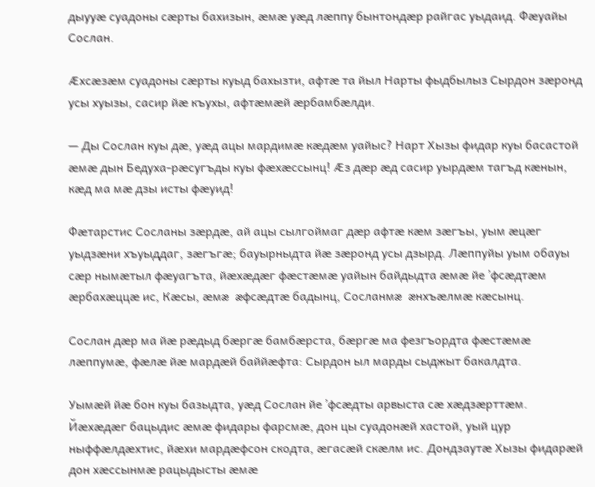дыууæ суадоны сæрты бахизын, æмæ уæд лæппу бынтондæр райгас уыдаид. Фæуайы Сослан.

Æхсæзæм суадоны сæрты куыд бахызти, афтæ та йыл Нарты фыдбылыз Сырдон зæронд усы хуызы, сасир йæ къухы, афтæмæй æрбамбæлди.

— Ды Сослан куы дæ, уæд ацы мардимæ кæдæм уайыс? Нарт Хызы фидар куы басастой æмæ дын Бедуха-рæсугъды куы фæхæссынц! Æз дæр æд сасир уырдæм тагъд кæнын, кæд ма мæ дзы исты фæуид!

Фæтарстис Сосланы зæрдæ, ай ацы сылгоймаг дæр афтæ кæм зæгъы, уым æцæг уыдзæни хъуыддаг, зæгъгæ; бауырныдта йæ зæронд усы дзырд. Лæппуйы уым обауы сæр нымæтыл фæуагъта, йæхæдæг фæстæмæ уайын байдыдта æмæ йе ’фсæдтæм æрбахæццæ ис, Кæсы, æмæ æфсæдтæ бадынц, Сосланмæ æнхъæлмæ кæсынц.

Сослан дæр ма йæ рæдыд бæргæ бамбæрста, бæргæ ма фезгъордта фæстæмæ лæппумæ, фæлæ йæ мардæй баййæфта: Сырдон ыл марды сыджыт бакалдта.

Уымæй йæ бон куы базыдта, уæд Сослан йе ’фсæдты арвыста сæ хæдзæрттæм. Йæхæдæг бацыдис æмæ фидары фарсмæ, дон цы суадонæй хастой, уый цур ныффæлдæхтис, йæхи мардæфсон скодта, æгасæй скæлм ис. Дондзаутæ Хызы фидарæй дон хæссынмæ рацыдысты æмæ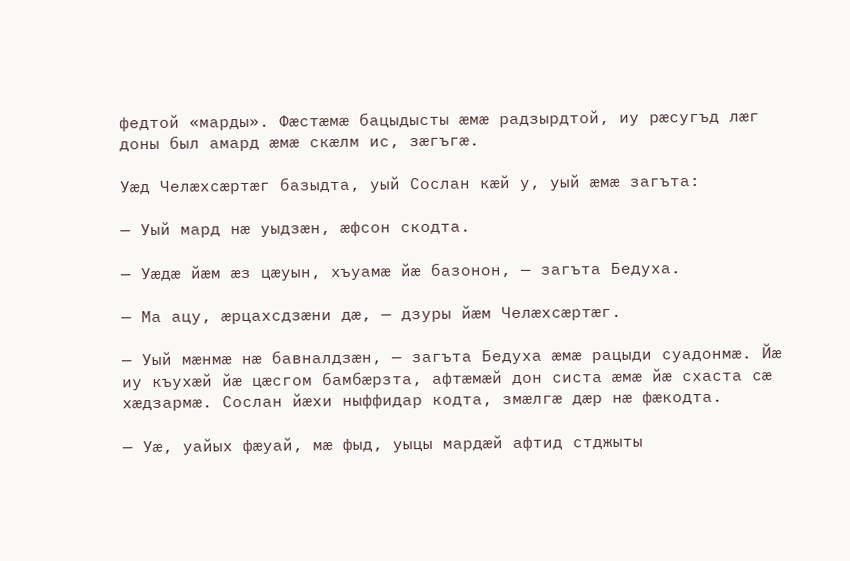федтой «марды». Фæстæмæ бацыдысты æмæ радзырдтой, иу рæсугъд лæг доны был амард æмæ скæлм ис, зæгъгæ.

Уæд Челæхсæртæг базыдта, уый Сослан кæй у, уый æмæ загъта:

— Уый мард нæ уыдзæн, æфсон скодта.

— Уæдæ йæм æз цæуын, хъуамæ йæ базонон, — загъта Бедуха.

— Ма ацу, æрцахсдзæни дæ, — дзуры йæм Челæхсæртæг.

— Уый мæнмæ нæ бавналдзæн, — загъта Бедуха æмæ рацыди суадонмæ. Йæ иу къухæй йæ цæсгом бамбæрзта, афтæмæй дон систа æмæ йæ схаста сæ хæдзармæ. Сослан йæхи ныффидар кодта, змæлгæ дæр нæ фæкодта.

— Уæ, уайых фæуай, мæ фыд, уыцы мардæй афтид стджыты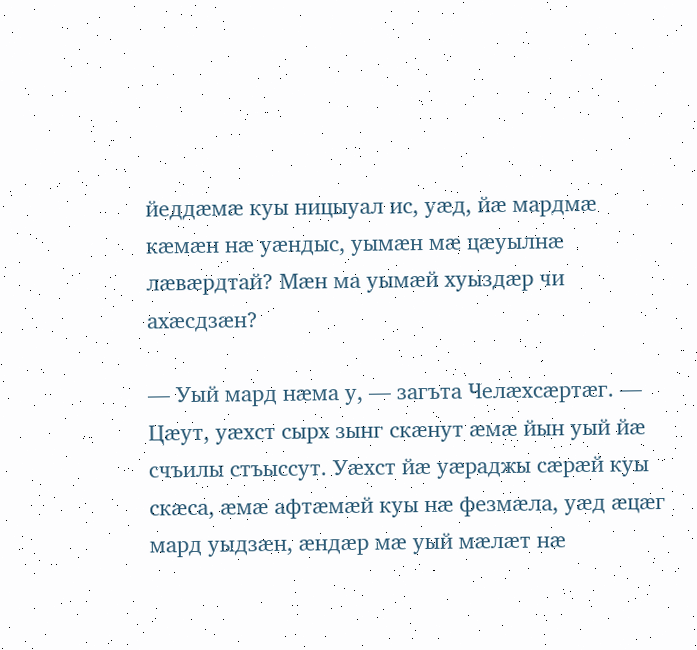йеддæмæ куы ницыуал ис, уæд, йæ мардмæ кæмæн нæ уæндыс, уымæн мæ цæуылнæ лæвæрдтай? Мæн ма уымæй хуыздæр чи ахæсдзæн?

— Уый мард нæма у, — загъта Челæхсæртæг. — Цæут, уæхст сырх зынг скæнут æмæ йын уый йæ счъилы стъыссут. Уæхст йæ уæраджы сæрæй куы скæса, æмæ афтæмæй куы нæ фезмæла, уæд æцæг мард уыдзæн, æндæр мæ уый мæлæт нæ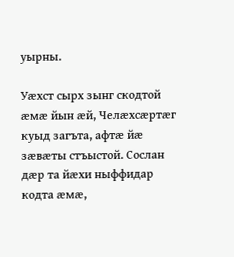уырны.

Уæхст сырх зынг скодтой æмæ йын æй, Челæхсæртæг куыд загъта, афтæ йæ зæвæты стъыстой. Сослан дæр та йæхи ныффидар кодта æмæ,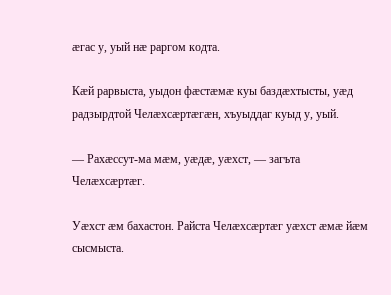æгас у, уый нæ раргом кодта.

Кæй рарвыста, уыдон фæстæмæ куы баздæхтысты, уæд радзырдтой Челæхсæртæгæн, хъуыддаг куыд у, уый.

— Рахæссут-ма мæм, уæдæ, уæхст, — загъта Челæхсæртæг.

Уæхст æм бахастон. Райста Челæхсæртæг уæхст æмæ йæм сысмыста.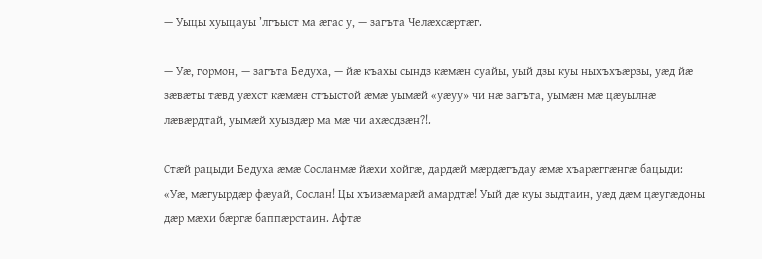— Уыцы хуыцауы ’лгъыст ма æгас у, — загъта Челæхсæртæг.

— Уæ, гормон, — загъта Бедуха, — йæ къахы сындз кæмæн суайы, уый дзы куы ныхъхъæрзы, уæд йæ зæвæты тæвд уæхст кæмæн стъыстой æмæ уымæй «уæуу» чи нæ загъта, уымæн мæ цæуылнæ лæвæрдтай, уымæй хуыздæр ма мæ чи ахæсдзæн?!.

Стæй рацыди Бедуха æмæ Сосланмæ йæхи хойгæ, дардæй мæрдæгъдау æмæ хъарæггæнгæ бацыди: «Уæ, мæгуырдæр фæуай, Сослан! Цы хъизæмарæй амардтæ! Уый дæ куы зыдтаин, уæд дæм цæугæдоны дæр мæхи бæргæ баппæрстаин. Афтæ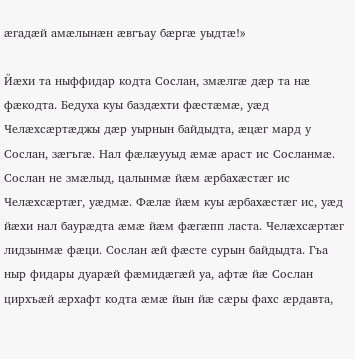æгадæй амæлынæн æвгъау бæргæ уыдтæ!»

Йæхи та ныффидар кодта Сослан, змæлгæ дæр та нæ фæкодта. Бедуха куы баздæхти фæстæмæ, уæд Челæхсæртæджы дæр уырнын байдыдта, æцæг мард у Сослан, зæгъгæ. Нал фæлæууыд æмæ араст ис Сосланмæ. Сослан не змæлыд, цалынмæ йæм æрбахæстæг ис Челæхсæртæг, уæдмæ. Фæлæ йæм куы æрбахæстæг ис, уæд йæхи нал баурæдта æмæ йæм фæгæпп ласта. Челæхсæртæг лидзынмæ фæци. Сослан æй фæсте сурын байдыдта. Гъа ныр фидары дуарæй фæмидæгæй уа, афтæ йæ Сослан цирхъæй æрхафт кодта æмæ йын йæ сæры фахс æрдавта,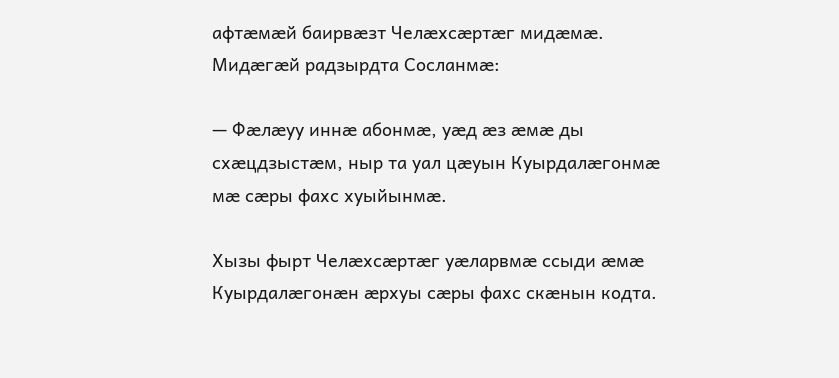афтæмæй баирвæзт Челæхсæртæг мидæмæ. Мидæгæй радзырдта Сосланмæ:

— Фæлæуу иннæ абонмæ, уæд æз æмæ ды схæцдзыстæм, ныр та уал цæуын Куырдалæгонмæ мæ сæры фахс хуыйынмæ.

Хызы фырт Челæхсæртæг уæларвмæ ссыди æмæ Куырдалæгонæн æрхуы сæры фахс скæнын кодта.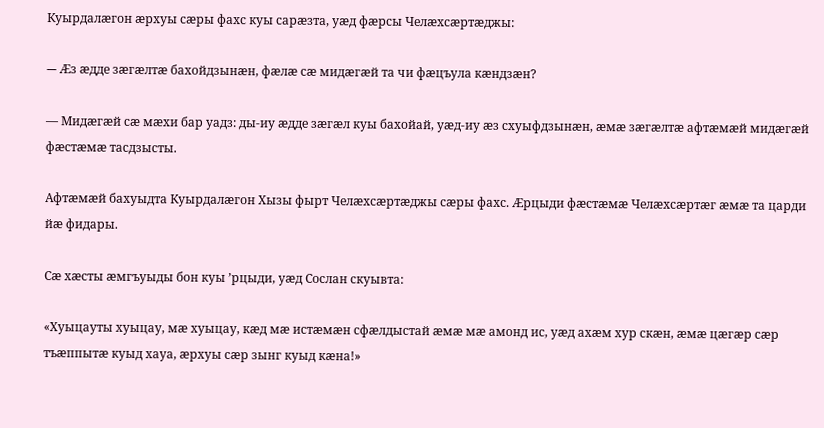Куырдалæгон æрхуы сæры фахс куы сарæзта, уæд фæрсы Челæхсæртæджы:

— Æз æдде зæгæлтæ бахойдзынæн, фæлæ сæ мидæгæй та чи фæцъула кæндзæн?

— Мидæгæй сæ мæхи бар уадз: ды-иу æдде зæгæл куы бахойай, уæд-иу æз схуыфдзынæн, æмæ зæгæлтæ афтæмæй мидæгæй фæстæмæ тасдзысты.

Афтæмæй бахуыдта Куырдалæгон Хызы фырт Челæхсæртæджы сæры фахс. Æрцыди фæстæмæ Челæхсæртæг æмæ та царди йæ фидары.

Сæ хæсты æмгъуыды бон куы ’рцыди, уæд Сослан скуывта:

«Хуыцауты хуыцау, мæ хуыцау, кæд мæ истæмæн сфæлдыстай æмæ мæ амонд ис, уæд ахæм хур скæн, æмæ цæгæр сæр тъæппытæ куыд хауа, æрхуы сæр зынг куыд кæна!»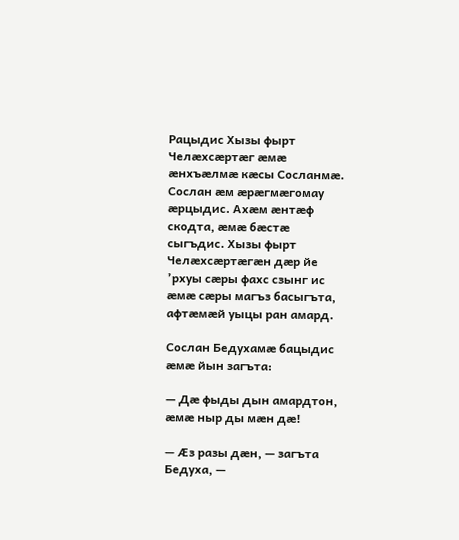Рацыдис Хызы фырт Челæхсæртæг æмæ æнхъæлмæ кæсы Сосланмæ. Сослан æм æрæгмæгомау æрцыдис. Ахæм æнтæф скодта, æмæ бæстæ сыгъдис. Хызы фырт Челæхсæртæгæн дæр йе ’рхуы сæры фахс сзынг ис æмæ сæры магъз басыгъта, афтæмæй уыцы ран амард.

Сослан Бедухамæ бацыдис æмæ йын загъта:

— Дæ фыды дын амардтон, æмæ ныр ды мæн дæ!

— Æз разы дæн, — загъта Бедуха, —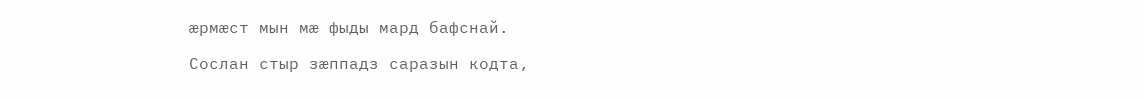æрмæст мын мæ фыды мард бафснай.

Сослан стыр зæппадз саразын кодта,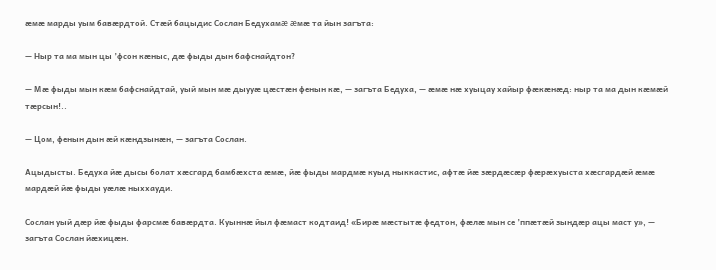æмæ марды уым бавæрдтой. Стæй бацыдис Сослан Бедухамæ æмæ та йын загъта:

— Ныр та ма мын цы ’фсон кæныс, дæ фыды дын бафснайдтон?

— Мæ фыды мын кæм бафснайдтай, уый мын мæ дыууæ цæстæн фенын кæ, — загъта Бедуха, — æмæ нæ хуыцау хайыр фæкæнæд: ныр та ма дын кæмæй тæрсын!..

— Цом, фенын дын æй кæндзынæн, — загъта Сослан.

Ацыдысты. Бедуха йæ дысы болат хæсгард бамбæхста æмæ, йæ фыды мардмæ куыд ныккастис, афтæ йæ зæрдæсæр фæрæхуыста хæсгардæй æмæ мардæй йæ фыды уæлæ ныххауди.

Сослан уый дæр йæ фыды фарсмæ бавæрдта. Куыннæ йыл фæмаст кодтаид! «Бирæ мæстытæ федтон, фæлæ мын се ’ппæтæй зындæр ацы маст у», — загъта Сослан йæхицæн.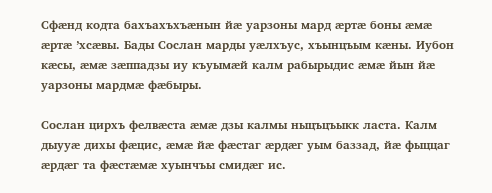Сфæнд кодта бахъахъхъæнын йæ уарзоны мард æртæ боны æмæ æртæ ’хсæвы. Бады Сослан марды уæлхъус, хъынцъым кæны. Иубон кæсы, æмæ зæппадзы иу къуымæй калм рабырыдис æмæ йын йæ уарзоны мардмæ фæбыры.

Сослан цирхъ фелвæста æмæ дзы калмы ныцъцъыкк ласта. Калм дыууæ дихы фæцис, æмæ йæ фæстаг æрдæг уым баззад, йæ фыццаг æрдæг та фæстæмæ хуынчъы смидæг ис.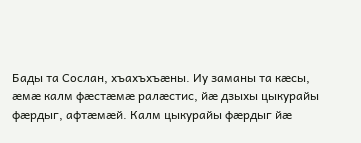Бады та Сослан, хъахъхъæны. Иу заманы та кæсы, æмæ калм фæстæмæ ралæстис, йæ дзыхы цыкурайы фæрдыг, афтæмæй. Калм цыкурайы фæрдыг йæ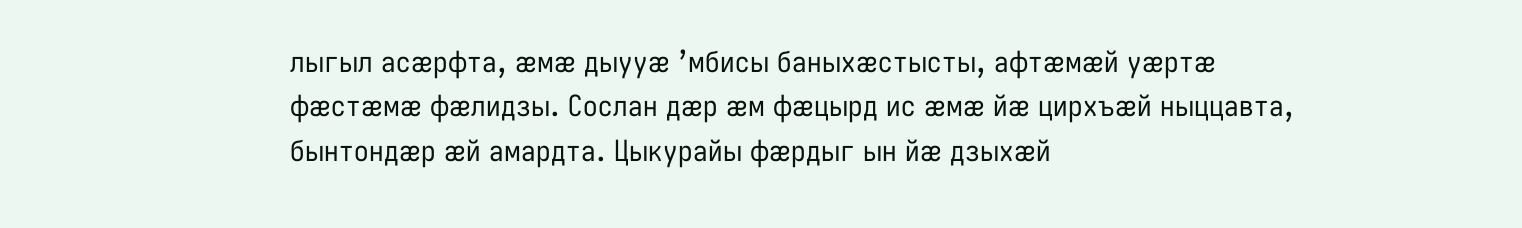лыгыл асæрфта, æмæ дыууæ ’мбисы баныхæстысты, афтæмæй уæртæ фæстæмæ фæлидзы. Сослан дæр æм фæцырд ис æмæ йæ цирхъæй ныццавта, бынтондæр æй амардта. Цыкурайы фæрдыг ын йæ дзыхæй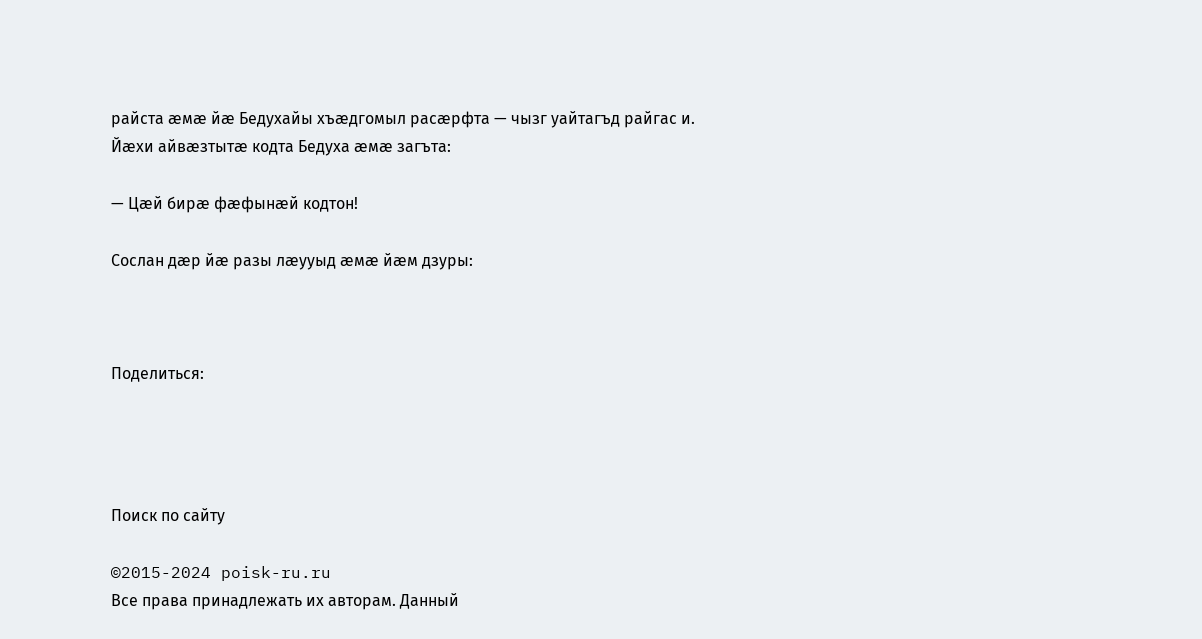райста æмæ йæ Бедухайы хъæдгомыл расæрфта — чызг уайтагъд райгас и. Йæхи айвæзтытæ кодта Бедуха æмæ загъта:

— Цæй бирæ фæфынæй кодтон!

Сослан дæр йæ разы лæууыд æмæ йæм дзуры:



Поделиться:




Поиск по сайту

©2015-2024 poisk-ru.ru
Все права принадлежать их авторам. Данный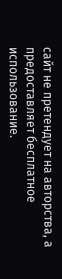сайт не претендует на авторства, а предоставляет бесплатное использование.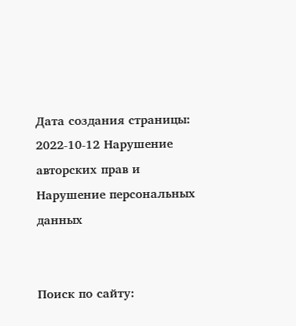Дата создания страницы: 2022-10-12 Нарушение авторских прав и Нарушение персональных данных


Поиск по сайту: